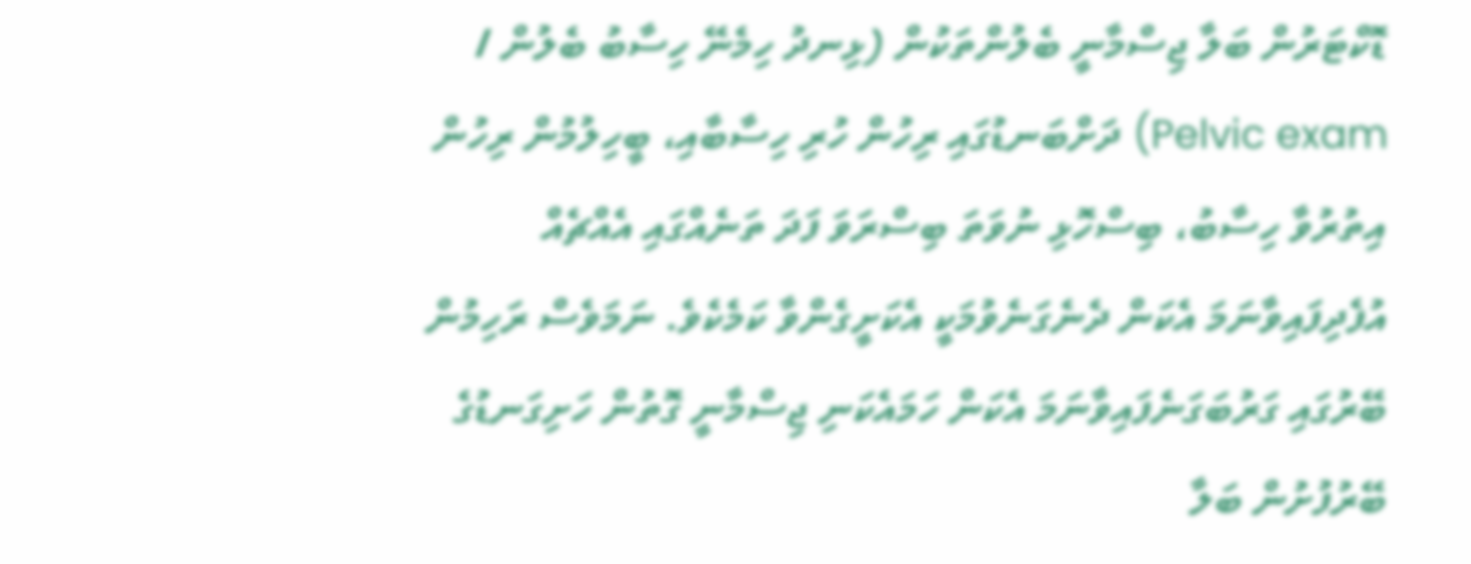ޑޮކްޓަރުން ބަލާ ޖިސްމާނީ ބެލުންތަކުން (ޅިނދު ހިމެނޭ ހިސާބު ބެލުން / Pelvic exam) ދަށްބަނޑުގައި ރިހުން ހުރި ހިސާބާއި، ބީހިލުމުން ރިހުން އިތުރުވާ ހިސާބު، ބިސްހޮޅި ނުވަތަ ބިސްރަވަ ފަދަ ތަނެއްގައި އެއްޗެއް އުފެދިފައިވާނަމަ އެކަން ދެނެގަނެވުމަކީ އެކަށީގެންވާ ކަމެކެވެ. ނަމަވެސް ރަހިމުން ބޭރުގައި ގަރުބަގަނެފައިވާނަމަ އެކަން ހަމައެކަނި ޖިސްމާނީ ގޮތުން ހަށިގަނޑުގެ ބޭރުފުށުން ބަލާ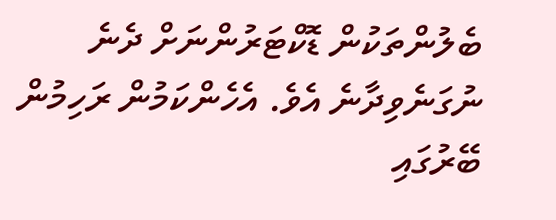ބެލުންތަކުން ޑޮކްޓަރުންނަށް ދެނެ ނުގަނެވިދާނެ އެވެ. އެހެންކަމުން ރަހިމުން ބޭރުގައި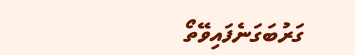ގަރުބަގަނެފައިވޭތޯ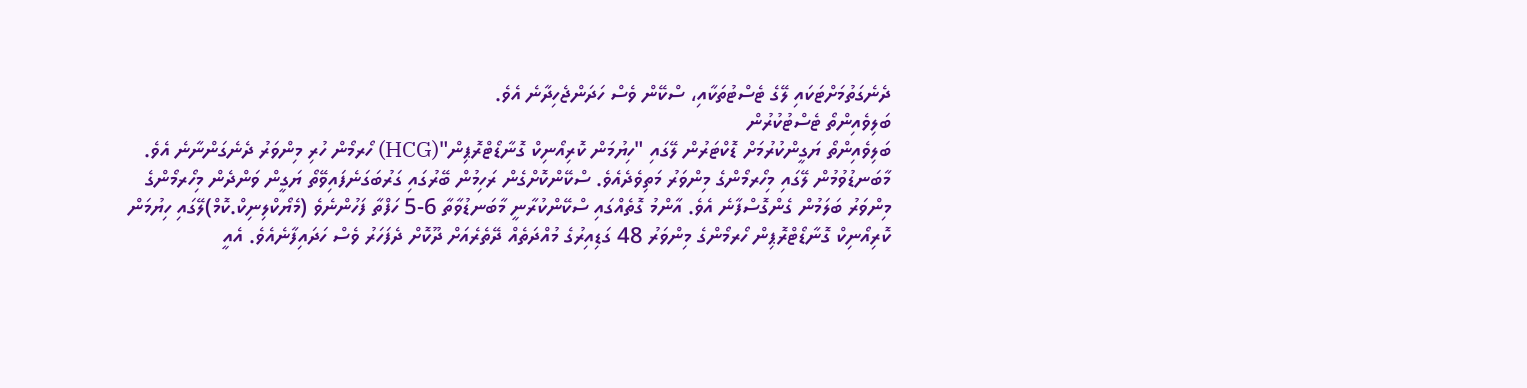ދެނެގަތުމަށްޓަކައި ލޭގެ ޓެސްޓުތަކާއި، ސްކޭން ވެސް ހަދަންޖެހިދާނެ އެވެ.
ބަލިވެއިންތޯ ޓެސްޓުކުރުން
ބަލިވެއިންތޯ ޔަގީންކުރުމަށް ޑޮކްޓަރުން ލޭގައި "ހިޔުމަން ކޮރިއޯނިކް ގޮނާޑޯޓްރޮޕިން"(HCG) ހޯރމޯން ހުރި މިންވަރު ދެނެގަންނާނެ އެވެ. މާބަނޑުވުމުން ލޭގައި މިހޯރމޯންގެ މިންވަރު މަތިވެދެއެވެ. ސްކޭންކޮށްގެން ރަހިމުން ބޭރުގައި ގަރުބަގަނެފައިވޭތޯ ޔަގީން ވަންދެން މިހޯރމޯންގެ މިންވަރު ބަލަމުން ގެންގޮސްފާނެ އެވެ. އާންމު ގޮތެއްގައި ސްކޭންކުރާނީ މާބަނޑުވާތާ 6-5 ހަފްތާ ފަހުންނެވެ (މެޔޯކްލިނިކް.ކޮމް)ލޭގައި ހިޔުމަން ކޮރިއޯނިކް ގޮނާޑޯޓްރޮޕިން ހޯރމޯންގެ މިންވަރު 48 ގަޑިއިރުގެ މުއްދަތެއް ދޭތެރެއަށް ދޫކޮށް ދެފަހަރު ވެސް ހަދައިފާނެއެވެ. އެއީ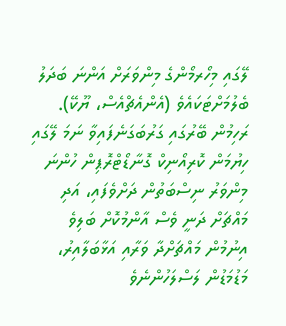ލޭގައި މިހޯރމޯންގެ މިންވަރަށް އަންނަ ބަދަލު ބެލުމަށްޓަކައެވެ (އެންއެޗްއެސް، ޔޫކޭ). ރަހިމުން ބޭރުގައި ގަރުބަގަނެފައިވާ ނަމަ ލޭގައި ހިޔުމަން ކޮރިއޯނިކް ގޮނާޑޯޓްރޮޕިން ހުންނަ މިންވަރު ނިސްބަތުން ދަށްވެފައި، އަދި މައްޗަށް ދަނީ ވެސް އާންމުކޮށް ބަލިވެ އިނުމުން މައްޗަށްދާ ވަރާއި އަޅާބަލާއިރު، މަޑުމަޑުން ލަސްލަހުންނެވެ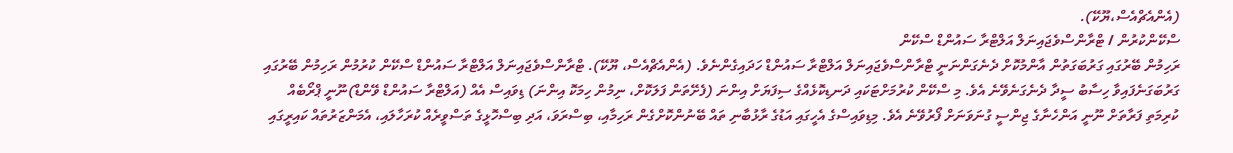(އެންއެޗްއެސް،ޔޫކޭ).
ސްކޭންކުރުން / ޓްރާންސްވެޖައިނަލް އަލްޓްރާ ސައުންޑް ސްކޭން
ރަހިމުން ބޭރުގައި ގަރުބަގަތުން އާންމުކޮށް ދެނެގަންނަނީ ޓްރާންސްވެޖައިނަލް އަލްޓްރާ ސައުންޑް ހަދައިގެންނެވެ. (އެންއެޗްއެސް، ޔޫކޭ). ޓްރާންސްވެޖައިނަލް އަލްޓްރާ ސައުންޑް ސްކޭން ކުރުމުން ރަހިމުން ބޭރުގައި ގަރުބަގަނެފައިވާ ހިސާބު ސީދާ ދެނެގަނެވޭނެ އެވެ. މި ސްކޭން ކުރުމަށްޓަކައި ދަނޑިކޮޅެއްގެ ސިފަޔަށް އިންނަ (ފެށޭތަން ފަލަކޮށް، ނިމުން ހިމަކޮ އިންނަ) ޑިވައިސް އެއް (އަލްޓްރާ ސައުންޑް ވޭންޑް)ނޫނީ ޕްރޯބެއް ކުރިމަތި ފަރާތަށް ނޫނީ އަންހެނާގެ ޖިންސީ ގުނަވަނަށް ފޯރުވޭނެ އެވެ. މިޑިވައިސްގެ އެހީގައި އަޑުގެ ރާޅުބާނި ތައް ބޭނުންކޮށްގެން ރަހިމާއި، ބިސްރަވަ، އަދި ބިސްހޮޅީގެ ތަސްވީރެއް ކުރަހާލައި، އެމަންޒަރުތައް ކައިރީގައި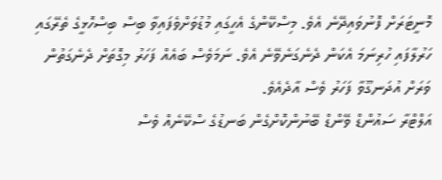މޮނީޓަރަށް ފޮނުވައިދޭނެ އެވެ. މިސްކޭންގެ އެހީގައި މުޑުވަށްވެފައިވާ ބިސް ބިސްހޮޅީގެ ތެރޭގައި ހަރުލާފައި ހުރިނަމަ އެކަން ދެނެގަނެވޭނެ އެވެ. ނަމަވެސް ބައެއް ފަހަރު މިގޮތަށް ދެނެގަތުން ވަރަށް އުދަނގޫވާ ފަހަރު ވެސް އާދެއެވެ.
އަލްޓްރާ ސައުންޑް ވޭންޑް ބޭނުންކޮށްގެން ބަނޑުގެ ސްކޭނެއް ވެސް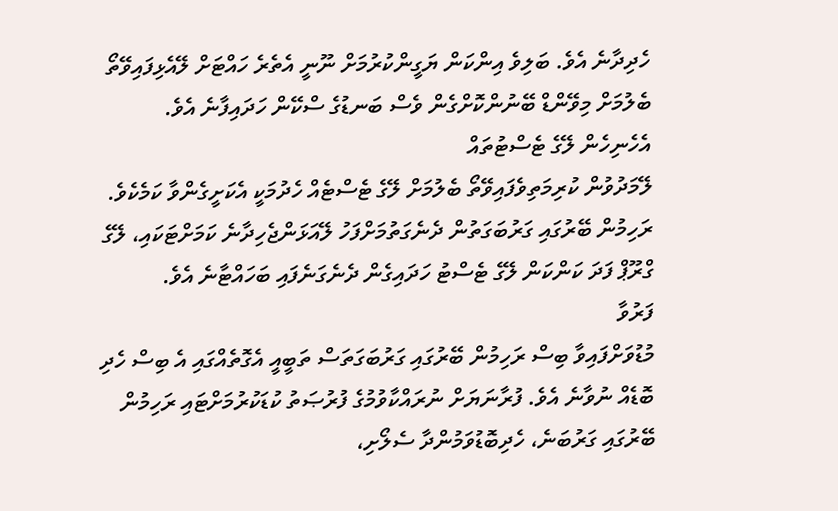ހެދިދާނެ އެވެ. ބަލިވެ އިންކަން ޔަގީންކުރުމަށް ނޫނީ އެތެރެ ހައްޓަށް ލޭއެޅިފައިވޭތޯ ބެލުމަށް މިވޭންޑް ބޭނުންކޮށްގެން ވެސް ބަނޑުގެ ސްކޭން ހަދައިފާނެ އެވެ.
އެހެނިހެން ލޭގެ ޓެސްޓުތައް
ލޭމަދުވުން ކުރިމަތިވެފައިވޭތޯ ބެލުމަށް ލޭގެ ޓެސްޓެއް ހެދުމަކީ އެކަށީގެންވާ ކަމެކެވެ. ރަހިމުން ބޭރުގައި ގަރުބަގަތުން ދެނެގަތުމަށްފަހު ލޭއަޅަންޖެހިދާނެ ކަމަށްޓަކައި، ލޭގެ ގްރޫޕް ފަދަ ކަންކަން ލޭގެ ޓެސްޓު ހަދައިގެން ދެނެގަނެފައި ބަހައްޓާނެ އެވެ.
ފަރުވާ
މުޑުވަށްފައިވާ ބިސް ރަހިމުން ބޭރުގައި ގަރުބަގަތަސް ތަބީއީ އެގޮތެއްގައި އެ ބިސް ހެދި ބޮޑެއް ނުވާނެ އެވެ. ފުރާނަޔަށް ނުރައްކާވުމުގެ ފުރުޞަތު ކުޑަކުރުމަށްޓައި ރަހިމުން ބޭރުގައި ގަރުބަނެ، ހެދިބޮޑުވަމުންދާ ސެލޯށި،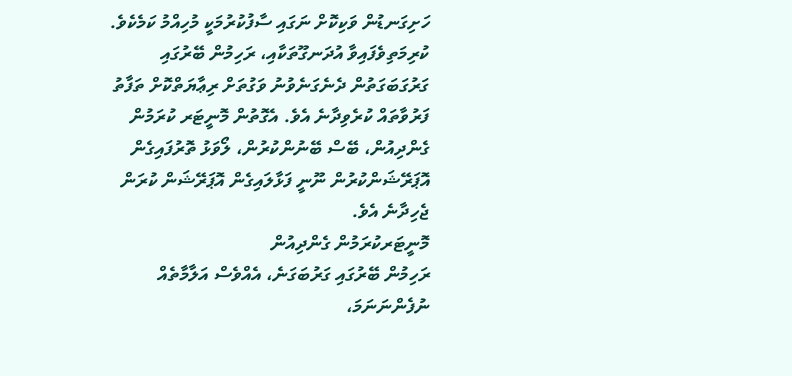ހަށިގަނޑުން ވަކިކޮށް ނަގައި ސާފުކުރުމަކީ މުހިއްމު ކަމެކެވެ. ކުރިމަތިވެފައިވާ އުދަނގޫތަކާއި، ރަހިމުން ބޭރުގައި ގަރުގަބަގަތުން ދެނެގަނެވުނު ވަގުތަށް ރިޢާޔަތްކޮށް ތަފާތު ފަރުވާތައް ކުރެވިދާނެ އެވެ. އެގޮތުން މޮނީޓަރ ކުރަމުން ގެންދިއުން، ބޭސް ބޭނުންކުރުން، ލޯވަޅު ތޮރުފައިގެން އޮޕަރޭޝަންކުރުން ނޫނީ ފަޅާލައިގެން އޮޕަރޭޝަން ކުރަން ޖެހިދާނެ އެވެ.
މޮނީޓަރކުރަމުން ގެންދިއުން
ރަހިމުން ބޭރުގައި ގަރުބަގަނެ، އެއްވެސް އަލާމާތެއް ނުފެންނަނަމަ،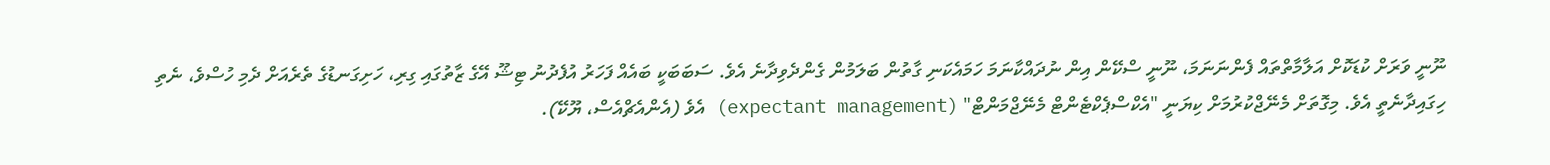ނޫނީ ވަރަށް ކުޑަކޮށް އަލާމާތްތައް ފެންނަނަމަ، ނޫނީ ސްކޭން އިން ނުދައްކާނަމަ ހަމައެކަނި ގާތުން ބަލަމުން ގެންދެވިދާނެ އެވެ. ސަބަބަކީ ބައެއް ފަހަރު އުފެދުނު ޓިޝޫ އޭގެ ޒާތުގައި ގިރި، ހަށިގަނޑުގެ ތެރެއަށް ދެމި ހުސްވެ، ނެތި ހިގައިދާނެތީ އެވެ. މިގޮތަށް މެނޭޖްކުރުމަށް ކިޔަނީ "އެކްސްޕެކްޓެންޓް މެނޭޖްމަންޓް" (expectant management) އެވެ (އެންއެޗްއެސް، ޔޫކޭ).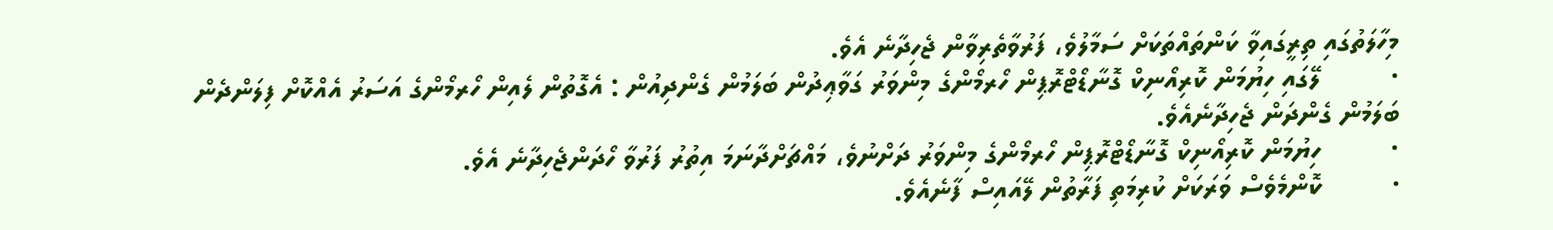މިހާލަތުގައި ތިރީގައިވާ ކަންތައްތަކަށް ސަމާލުވެ، ފަރުވާތެރިވާން ޖެހިދާނެ އެވެ.
·         ލޭގައި ހިޔުމަން ކޮރިއޯނިކް ގޮނާޑޯޓްރޮޕިން ހޯރމޯންގެ މިންވަރު ގަވާޢިދުން ބަލަމުން ގެންދިއުން : އެގޮތުން ލެއިން ހޯރމޯންގެ އަސަރު އެއްކޮށް ފިލަންދެން ބަލަމުން ގެންދަން ޖެހިދާނެއެވެ.
·         ހިޔުމަން ކޮރިއޯނިކް ގޮނާޑޯޓްރޮޕިން ހޯރމޯންގެ މިންވަރު ދަށްނުވެ، މައްޗަށްދާނަމަ އިތުރު ފަރުވާ ހޯދަންޖެހިދާނެ އެވެ.
·         ކޮންމެވެސް ވަރަކަށް ކުރިމަތި ފަރާތުން ލޭއައިސް ފާނެއެވެ.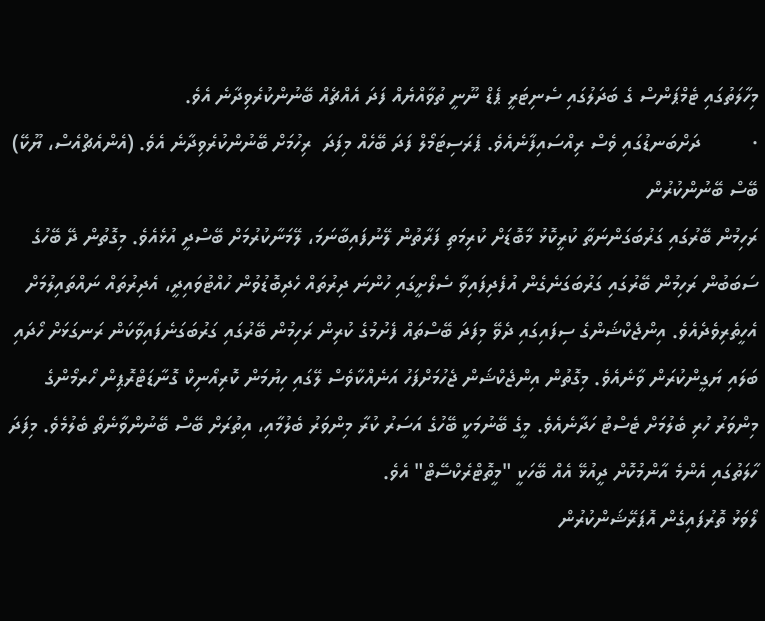މިހާލަތުގައި ޓެމްޕަންސް ގެ ބަދަލުގައި ސެނިޓަރީ ޕެޑް ނޫނީ ތުވާއްޔެއް ފަދަ އެއްޗެއް ބޭނުންކުރެވިދާނެ އެވެ.
·         ދަށްބަނޑުގައި ވެސް ރިއްސައިފާނެއެވެ. ޕެރަސިޓަމޯލް ފަދަ ބޭހެއް މިފަދަ  ރިހުމަށް ބޭނުންކުރެވިދާނެ އެވެ. (އެންއެޗްއެސް، ޔޫކޭ)
ބޭސް ބޭނުންކުރުން
ރަހިމުން ބޭރުގައި ގަރުބަގަންނަތާ ކުރީކޮޅު މާބޮޑަށް ކުރިމަތި ފަރާތުން ލޭނުފައިބާނަމަ، ލޭމަނާކުރުމަށް ބޭސްދީ އުޅެއެވެ. މިގޮތުން ދޭ ބޭހުގެ ސަބަބުން ރަހިމުން ބޭރުގައި ގަރުބަގަނެގެން އުފެދިފައިވާ ސެލޯށީގައި ހުންނަ ދިރުތައް ހެދިބޮޑުވުން ހުއްޓުވައިދީ، އެދިރުތައް ނައްތައިލުމަށް އެހީތެރިވެދެއެވެ. އިންޖެކްޝަންގެ ސިފައިގައި ދެވޭ މިފަދަ ބޭސްތައް ފެށުމުގެ ކުރިން ރަހިމުން ބޭރުގައި ގަރުބަގަނެފައިވާކަން ރަނގަޅަށް ހޯދައި ބަލައި ޔަގީންކުރަން ވާނެއެވެ. މިގޮތުން އިންޖެކްޝަން ޖެހުމަށްފަހު އަނެއްކާވެސް ލޭގައި ހިޔުމަން ކޮރިއޯނިކް ގޮނާޑަޓްރޮޕިން ހޯރމޯންގެ މިންވަރު ހުރި ބެލުމަށް ޓެސްޓު ހަދާނެއެވެ. މީގެ ބޭނުމަކީ ބޭހުގެ އަސަރު ކުރާ މިންވަރު ބެލުމާއި، އިތުރަށް ބޭސް ބޭނުންވާނެތޯ ބެލުމެވެ. މިފަދަ ހާލަތުގައި އެންމެ އާންމުކޮށް ދީއުޅޭ އެއް ބޭހަކީ "މީތޮޓްރެކްސޭޓް" އެވެ.
ލޯވަޅު ތޮރުފައިގެން އޮޕަރޭޝަންކުރުން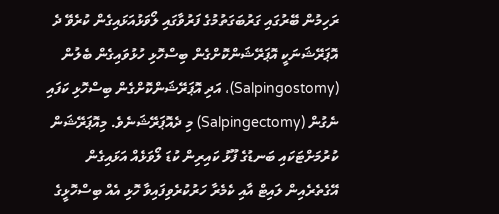ރަހިމުން ބޭރުގައި ގަރުބަގަތުމުގެ ފަރުވާގައި ލޯވަޅުއަޅައިގެން ކުރެވޭ ދެ އޮޕަރޭޝަނަކީ އޮޕަރޭޝަންކޮށްގެން ބިސްހޮޅި ހުޅުވައިގެން ބެލުން (Salpingostomy)، އަދި އޮޕަރޭޝަންކޮށްގެން ބިސްހޮޅި ކަފައި ނެގުން (Salpingectomy) މި ދެއޮޕަރޭޝަނެވެ. މިއޮޕަރޭޝަން ކުރުމަށްޓަކައި ބަނޑުގެ ފޫޅު ކައިރިން ކުޑަ ލޯވަޅެއް އަޅައިގެން އޭގެތެރެއިން ލައިޓް އާއި ކެމެރާ ހަރުކުރެވިފައިވާ ހޮޅި އެއް ބިސްހޮޅީގެ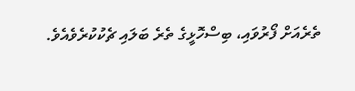ތެރެއަށް ފޯރުވައި، ބިސްހޮޅީގެ ތެރެ ބަލައި ޗެކުކުރެވެއެވެ.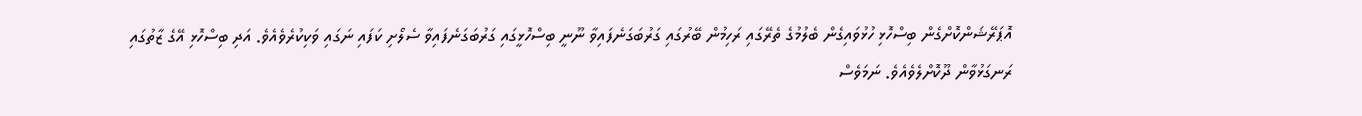އޮޕަރޭޝަންކޮށްގެން ބިސްހޮޅި ހުޅުވައިގެން ބެލުމުގެ ތެރޭގައި ރަހިމުން ބޭރުގައި ގަރުބަގަނެފައިވާ ނޫނީ ބިސްހޮޅީގައި ގަރުބަގަނެފައިވާ ސެލޯށި ކަފައި ނަގައި ވަކިކުރެވެއެވެ. އަދި ބިސްހޮޅި އޭގެ ޒާތުގައި ރަނގަޅުވާން ދޫކޮށްލެވެއެވެ. ނަމަވެސް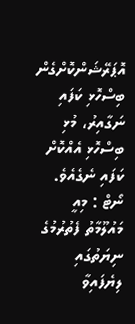އޮޕަރޭޝަންކޮށްގެން ބިސްހޮޅި ކަފައި ނަގާއިރު، މުޅި ބިސްހޮޅި އެއްކޮށް ކަފައި ނެގެއެވެ.
ނޯޓް : މިއީ މައުލޫމާތު ފެތުރުމުގެ ނިޔަތުގައި ލިޔެފައިވާ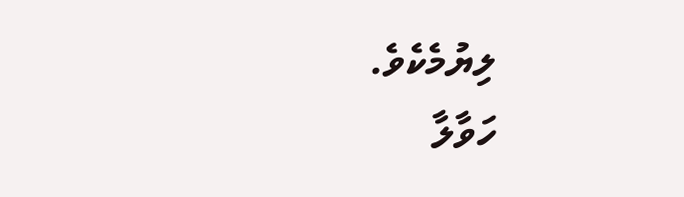ލިޔުމެކެވެ.
ހަވާލާ